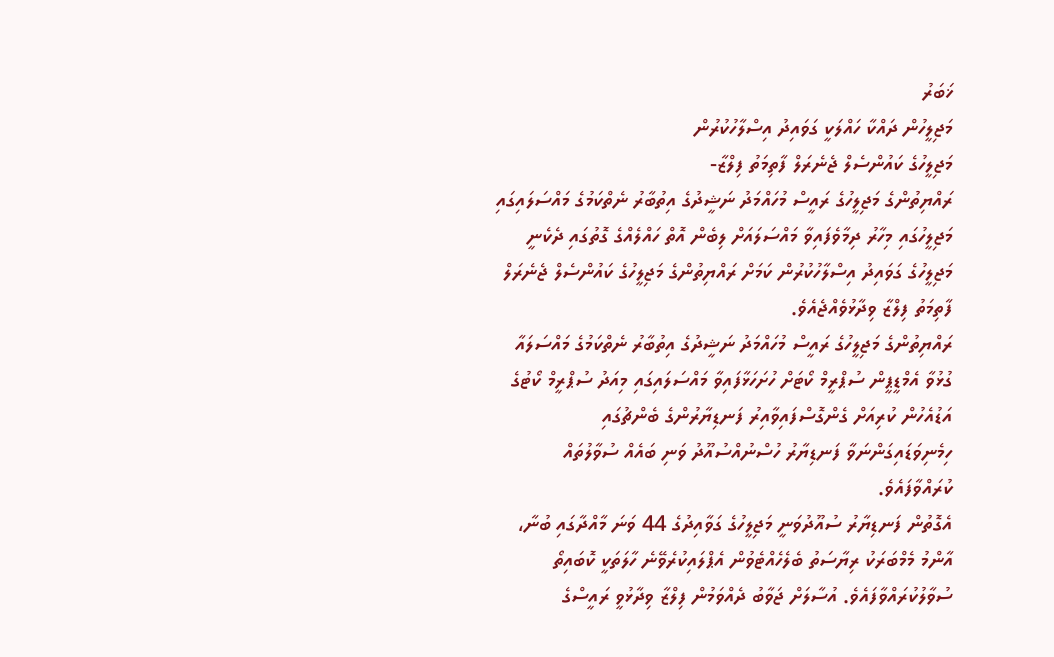ޚަބަރު
މަޖިލީހުން ދައްކާ ހައްލަކީ ގަވައިދު އިސްލާހުކުރުން
މަޖިލީހުގެ ކައުންސެލް ޖެނެރަލް ފާތިމަތު ފިލްޒާ-
ރައްޔިތުންގެ މަޖިލީހުގެ ރައީސް މުހައްމަދު ނަޝީދުގެ އިތުބާރު ނެތްކަމުގެ މައްސަލައިގައި މަޖިލީހުގައި މިހާރު ދިމާވެފައިވާ މައްސަލައަށް ލިބެން އޮތް ހައްލެއްގެ ގޮތުގައި ދެކެނީ މަޖިލީހުގެ ގަވައިދު އިސްލާހުކުރުން ކަމަށް ރައްޔިތުންގެ މަޖިލީހުގެ ކައުންސެލް ޖެނެރަލް ފާތިމަތު ފިލްޒާ ވިދާޅުވެއްޖެއެވެ.
ރައްޔިތުންގެ މަޖިލީހުގެ ރައީސް މުހައްމަދު ނަޝީދުގެ އިތުބާރު ނެތްކަމުގެ މައްސަލައާ ގުޅުވާ އެމްޑީޕީން ސުޕްރީމް ކޯޓަށް ހުށަހަޅާފައިވާ މައްސަލައިގައި މިއަދު ސުޕްރީމް ކޯޓުގެ އަޑުއެހުން ކުރިއަށް ގެންގޮސްފައިވާއިރު ފަނޑިޔާރުންގެ ބެންޗުގައި ހިމެނިވަޑައިގަންނަވާ ފަނޑިޔާރު ހުސްނުއްސުއޫދު ވަނި ބައެއް ސުވާލުތައް ކުރައްވާފައެވެ.
އެގޮތުން ފަނޑިޔާރު ސުއޫދުވަނީ މަޖިލީހުގެ ގަވާއިދުގެ 44 ވަނަ މާއްދާގައި ބުނާ، އާންމު މެމްބަރަކު ރިޔާސަތު ބެލެހެއްޓެވުން އެޕްލައިކުރެވޭނެ ހާލަތަކީ ކޮބައިތޯ ސުވާލުކުރައްވާފައެވެ. އުސާލަށް ޖަވާބު ދެއްވަމުން ފިލްޒާ ވިދާޅުވީ ރައީސްގެ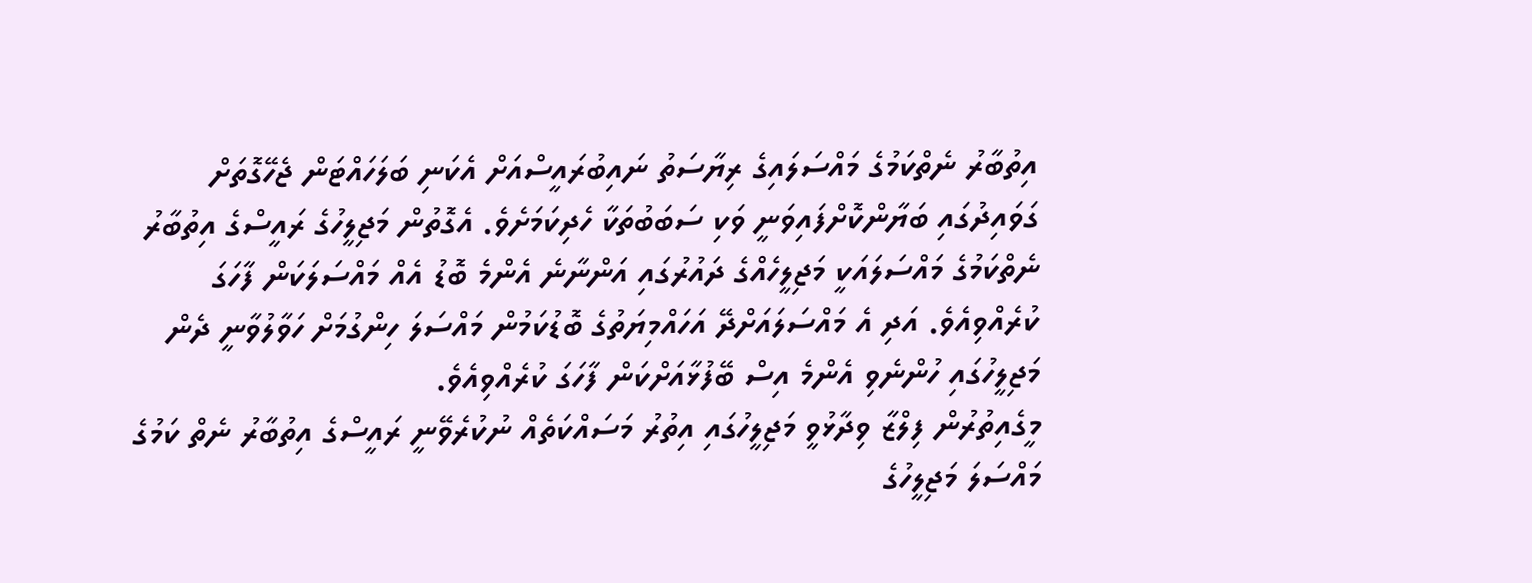އިތުބާރު ނެތްކަމުގެ މައްސަލައިގެ ރިޔާސަތު ނައިބުރައީސްއަށް އެކަނި ބަލަހައްޓަން ޖެހޭގޮތަށް ގަވައިދުގައި ބަޔާންކޮށްފައިވަނީ ވަކި ސަބަބުތަކާ ހެދިކަމަށެވެ. އެގޮތުން މަޖިލީހުގެ ރައީސްގެ އިތުބާރު ނެތްކަމުގެ މައްސަލައަކީ މަޖިލީހެއްގެ ދައުރުގައި އަންނާނެ އެންމެ ބޮޑު އެއް މައްސަލަކަން ފާހަގަ ކުރެއްވިއެވެ. އަދި އެ މައްސަލައަށްދޭ އަހައްމިޔަތުގެ ބޮޑުކަމުން މައްސަލަ ހިންގުމަށް ހަވާލުވާނީ ދެން މަޖިލީހުގައި ހުންނެވި އެންމެ އިސް ބޭފުޅާއަށްކަން ފާހަގަ ކުރެއްވިއެވެ.
މީގެއިތުރުން ފިލްޒާ ވިދާޅުވީ މަޖިލީހުގައި އިތުރު މަސައްކަތެއް ނުކުރެވޭނީ ރައީސްގެ އިތުބާރު ނެތް ކަމުގެ މައްސަލަ މަޖިލީހުގެ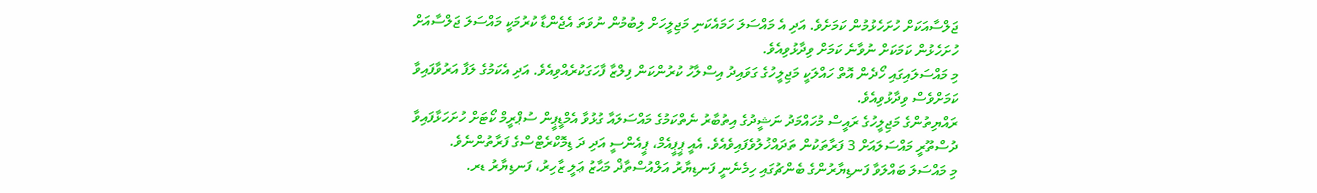ޖަލްސާއަކަށް ހުށަހެޅުމުން ކަމަށެވެ. އަދި އެ މައްސަލަ ހަމައެކަނި މަޖިލީހަށް ލިބުމުން ނުވަތަ އެޖެންޑާ ކުރުމަކީ މައްސަލަ ޖަލްސާއަށް ހުށަހެޅުން ކަމަކަށް ނުވާނެ ކަމަށް ވިދާޅުވިއެވެ.
މި މައްސަލައިގައި ހޯދެން އޮތް ހައްލަކީ މަޖިލީހުގެ ގަވައިދު އިސްލާހު ކުރުންކަން ފިލްޒާ ފާހަގަކުރެއްވިއެވެ. އަދި އެކަމުގެ ލަފާ އަރުވާފައިވާ ކަމަށްވެސް ވިދާޅުވިއެވެ.
ރައްޔިތުންގެ މަޖިލީހުގެ ރައީސް މުހައްމަދު ނަޝީދުގެ އިތުބާރު ނެތްކަމުގެ މައްސަލައާ ގުޅުވާ އެމްޑީޕީން ސުޕްރީމް ކޯޓަށް ހުށަހަޅާފައިވާ ދުސްތޫރީ މައްސަލައަށް 3 ފަރާތަކުން ތަދައްޚުލުވެފައިވެއެވެ. އެއީ ޕީޕީއެމް، ޕީއެންސީ އަދި ދަ ޑިމޮކްރެޓްސްގެ ފަރާތުންނެވެ.
މި މައްސަލަ ބައްލަވާ ފަނޑިޔާރުންގެ ބެންޗުގައި ހިމެނެނީ ފަނޑިޔާރު އަލްއުސްތާޛް މަޙާޒު ޢަލީ ޒާހިރު، ފަނޑިޔާރު ޑރ.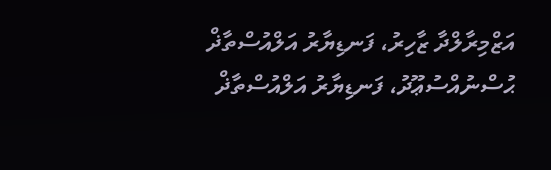އަޒްމިރާލްދާ ޒާހިރު، ފަނޑިޔާރު އަލްއުސްތާޛް ޙުސްނުއްސުޢޫދު، ފަނޑިޔާރު އަލްއުސްތާޛް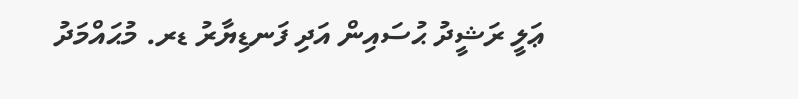ޢަލީ ރަޝީދު ޙުސައިން އަދި ފަނޑިޔާރު ޑރ. މުޙައްމަދު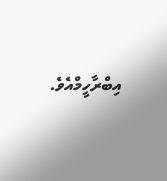އިބްރާހީމްއެވެ.